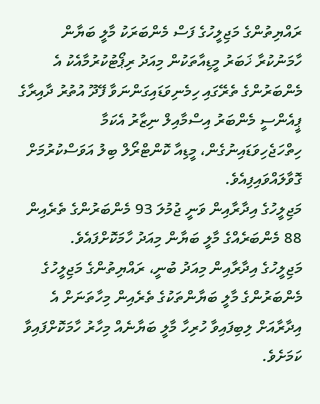ރައްޔިތުންގެ މަޖިލީހުގެ ފަސް މެންބަރަކު މާލީ ބަޔާން ހާމަނުކުރާ ޚަބަރު މީޑިއާތަކުން މިއަދު ރިޕޯޓުކުރުމާއެކު އެ މެންބަރުންގެ ތެރޭގައި ހިމެނިވަޑައިގަންނަވާ ފޭދޫ އުތުރު ދާއިރާގެ ޕީއެންސީ މެންބަރު އިސްމާއިލް ނިޒާރު އެކަމާ ހިތްހަޖެހިވަޑައިނުގެން، މީޑިއާ ކޮންޓްރޯލް ބިލު އަވަސްކުރުމަށް ގޮވާލައްވައިފިއެވެ.
މަޖިލީހުގެ އިދާރާއިން ވަނީ ޖުމުލަ 93 މެންބަރުންގެ ތެރެއިން 88 މެންބަރެއްގެ މާލީ ބަޔާން މިއަދު ހާމަކޮށްފައެވެ.
މަޖިލީހުގެ އިދާރާއިން މިއަދު ބުނީ، ރައްޔިތުންގެ މަޖިލީހުގެ މެންބަރުންގެ މާލީ ބަޔާންތަކުގެ ތެރެއިން މިހާތަނަށް އެ އިދާރާއަށް ލިބިފައިވާ ހުރިހާ މާލީ ބަޔާނެއް މިހާރު ހާމަކޮށްފައިވާ ކަމަށެވެ.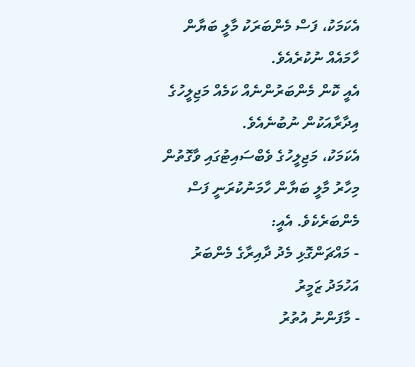އެކަމަކު، ފަސް މެންބަރަކު މާލީ ބަޔާން ހާމައެއް ނުކުރެއެވެ.
އެއީ ކޮން މެންބަރުންނެއް ކަމެއް މަޖިލީހުގެ އިދާރާއަކުން ނުބުނެއެވެ.
އެކަމަކު، މަޖިލީހުގެ ވެބްސައިޓުގައި ވާގޮތުން މިހާރު މާލީ ބަޔާން ހާމަނުކުރަނީ ފަސް މެންބަރެކެވެ. އެއީ:
- މައްޗަންގޮޅި މެދު ދާއިރާގެ މެންބަރު އަހުމަދު ޒަމީރު
- މާފަންނު އުތުރު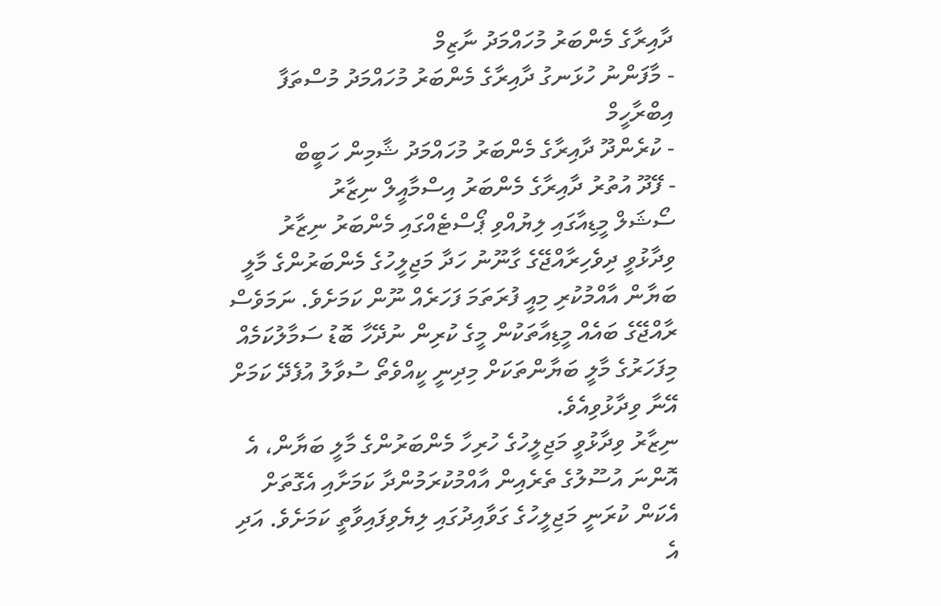ދާއިރާގެ މެންބަރު މުހައްމަދު ނާޒިމް
- މާފަންނު ހުޅަނގު ދާއިރާގެ މެންބަރު މުހައްމަދު މުސްތަފާ އިބްރާހީމް
- ކުރެންދޫ ދާއިރާގެ މެންބަރު މުހައްމަދު ޝާމިން ހަބީބް
- ފޭދޫ އުތުރު ދާއިރާގެ މެންބަރު އިސްމާއީލް ނިޒާރު
ސޯޝަލް މީޑިއާގައި ލިޔުއްވި ޕޯސްޓެއްގައި މެންބަރު ނިޒާރު ވިދާޅުވީ ދިވެހިރާއްޖޭގެ ގާނޫނު ހަދާ މަޖިލީހުގެ މެންބަރުންގެ މާލީ ބަޔާން އާއްމުކުރި މިއީ ފުރަތަމަ ފަހަރެއް ނޫން ކަމަށެވެ. ނަމަވެސް ރާއްޖޭގެ ބައެއް މީޑިއާތަކުން މީގެ ކުރިން ނުދޭހާ ބޮޑު ސަމާލުކަމެއް މިފަހަރުގެ މާލީ ބަޔާންތަކަށް މިދިނީ ކީއްވެތޯ ސުވާލު އުފެދޭ ކަމަށް އޭނާ ވިދާޅުވިއެވެ.
ނިޒާރު ވިދާޅުވީ މަޖިލީހުގެ ހުރިހާ މެންބަރުންގެ މާލީ ބަޔާން، އެ އޮންނަ އުސޫލުގެ ތެރެއިން އާއްމުކުރަމުންދާ ކަމަށާއި އެގޮތަށް އެކަން ކުރަނީ މަޖިލީހުގެ ގަވާއިދުގައި ލިޔެވިފައިވާތީ ކަމަށެވެ. އަދި އެ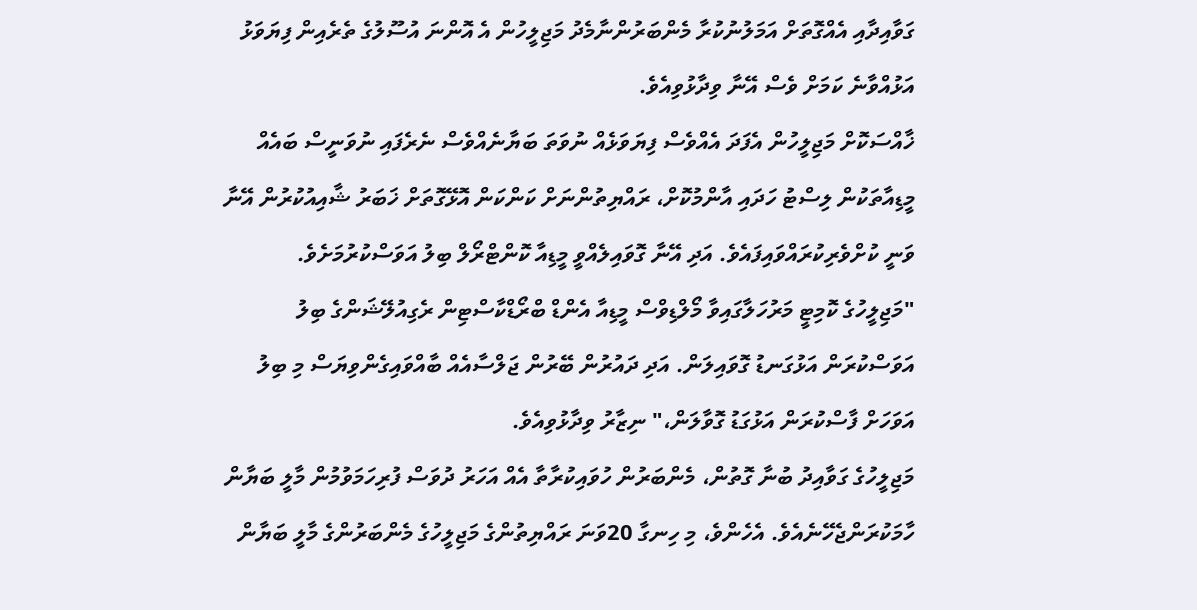ގަވާއިދާއި އެއްގޮތަށް އަމަލުނުކުރާ މެންބަރުންނާމެދު މަޖިލީހުން އެ އޮންނަ އުސޫލުގެ ތެރެއިން ފިޔަވަޅު އަޅުއްވާނެ ކަމަށް ވެސް އޭނާ ވިދާޅުވިއެވެ.
ޚާއްސަކޮށް މަޖިލީހުން އެފަދަ އެއްވެސް ފިޔަވަޅެއް ނުވަތަ ބަޔާނެއްވެސް ނެރެފައި ނުވަނީސް ބައެއް މީޑިއާތަކުން ލިސްޓު ހަދައި އާންމުކޮށް، ރައްޔިތުންނަށް ކަންކަން އޮޅޭގޮތަށް ޚަބަރު ޝާއިއުކުރުން އޭނާ ވަނީ ކުށްވެރިކުރައްވައިފައެވެ. އަދި އޭނާ ގޮވައިލެއްވީ މީޑިއާ ކޮންޓްރޯލް ބިލު އަވަސްކުރުމަށެވެ.
"މަޖިލީހުގެ ކޮމިޓީ މަރުހަލާގައިވާ މޯލްޑިވްސް މީޑިއާ އެންޑް ބްރޯޑްކާސްޓިން ރެގިއުލޭޝަންގެ ބިލު އަވަސްކުރަން އަޅުގަނޑު ގޮވައިލަން. އަދި ދައުރުން ބޭރުން ޖަލްސާއެއް ބާއްވައިގެންވިޔަސް މި ބިލު އަވަހަށް ފާސްކުރަން އަޅުގަޑު ގޮވާލަން،" ނިޒާރު ވިދާޅުވިއެވެ.
މަޖިލީހުގެ ގަވާއިދު ބުނާ ގޮތުން، މެންބަރުން ހުވައިކުރާތާ އެއް އަހަރު ދުވަސް ފުރިހަމަވުމުން މާލީ ބަޔާން ހާމަކުރަންޖެހޭނެއެވެ. އެހެންވެ، މި ހިނގާ 20ވަނަ ރައްޔިތުންގެ މަޖިލީހުގެ މެންބަރުންގެ މާލީ ބަޔާން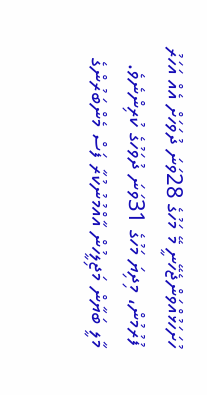ހުށަހަޅުއްވަންޖެހޭނީ މޭ މަހުގެ 28ވަނަ ދުވަހަށް އެއް އަހަރު ފުރުމުން، މިދިޔަ މަހުގެ 31ވަނަ ދުވަހުގެ ކުރިންނެވެ.
މާލީ ބަޔާން މަޖިލީހުން އާއްމުނުކުރާ ފަސް މެންބަރުންގެ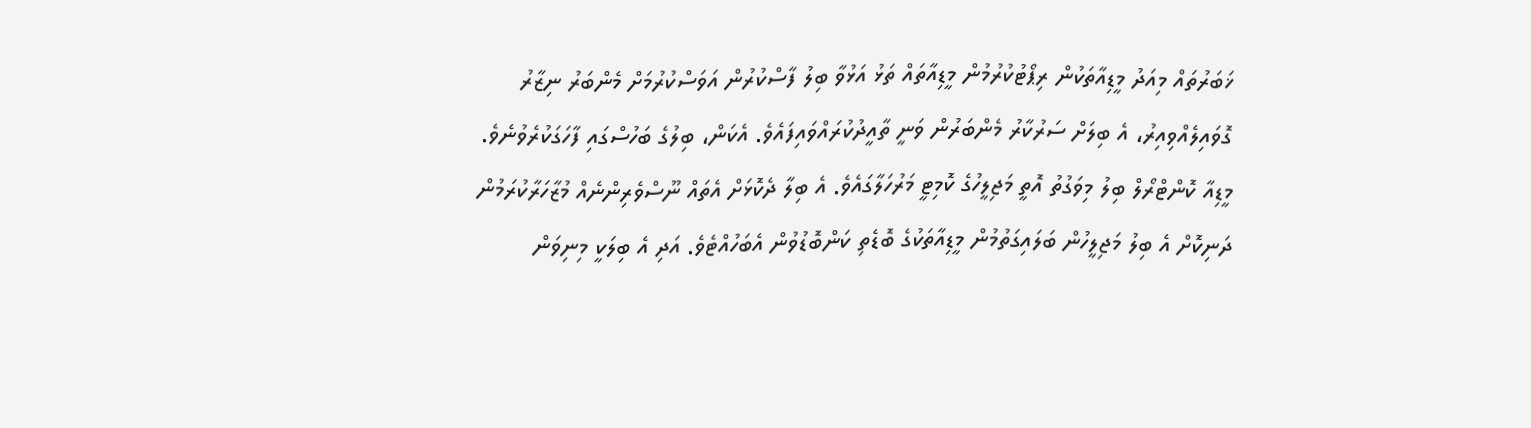ޚަބަރުތައް މިއަދު މީޑިއާތަކުން ރިޕޯޓުކުރުމުން މީޑިއާތައް ތަޅު އަޅުވާ ބިލު ފާސްކުރުން އަވަސްކުރުމަށް މެންބަރު ނިޒާރު ގޮވައިލެއްވިއިރު، އެ ބިލަށް ސަރުކާރު މެންބަރުން ވަނީ ތާއީދުކުރައްވައިފައެވެ. އެކަން، ބިލުގެ ބަހުސްގައި ފާހަގަކުރެވުނެވެ.
މީޑިއާ ކޮންޓްރޯލް ބިލު މިވަގުތު އޮތީ މަޖިލީހުގެ ކޮމިޓީ މަރުހަލާގައެވެ. އެ ބިލާ ދެކޮޅަށް އެތައް ނޫސްވެރިންނެއް މުޒާހަރާކުރަމުން ދަނިކޮށް އެ ބިލު މަޖިލީހުން ބަލައިގަތުމުން މީޑިއާތަކުގެ ބޮޑެތި ކަންބޮޑުވުން އެބަހުއްޓެވެ. އަދި އެ ބިލަކީ މިނިވަން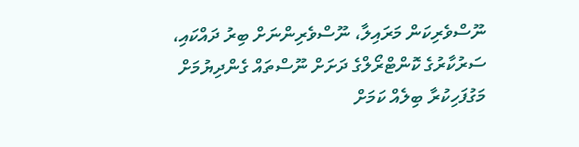ނޫސްވެރިކަން މަރައިލާ، ނޫސްވެރިންނަށް ބިރު ދައްކައި، ސަރުކާރުގެ ކޮންޓްރޯލްގެ ދަށަށް ނޫސްތައް ގެންދިޔުމަށް މަގުފަހިކުރާ ބިލެއް ކަމަށް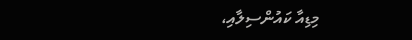މިޑިއާ ކައުންސިލާއި،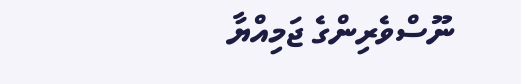ނޫސްވެރިންގެ ޖަމިއްޔާ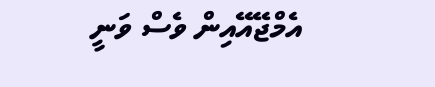އެމްޖޭއޭއިން ވެސް ވަނީ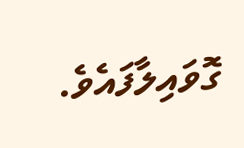ގޮވައިލާފައެވެ.